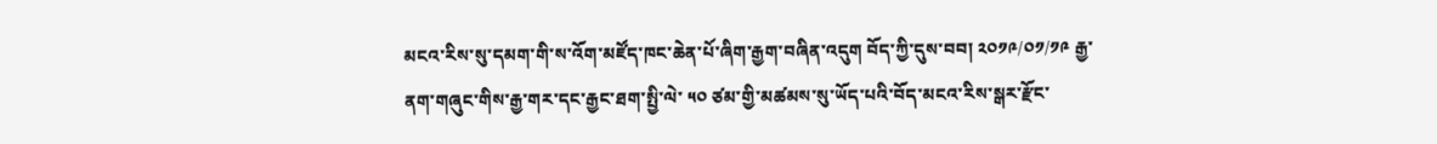མངའ་རིས་སུ་དམག་གི་ས་འོག་མཛོད་ཁང་ཆེན་པོ་ཞིག་རྒྱག་བཞིན་འདུག བོད་ཀྱི་དུས་བབ། ༢༠༡༩/༠༡/༡༩ རྒྱ་ནག་གཞུང་གིས་རྒྱ་གར་དང་རྒྱང་ཐག་སྤྱི་ལེ་ ༥༠ ཙམ་གྱི་མཚམས་སུ་ཡོད་པའི་བོད་མངའ་རིས་སྒར་རྫོང་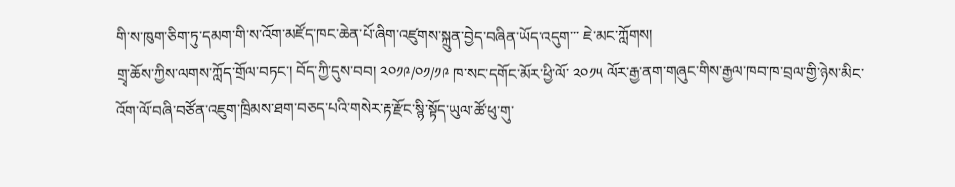གི་ས་ཁུག་ཅིག་ཏུ་དམག་གི་ས་འོག་མཛོད་ཁང་ཆེན་པོ་ཞིག་འཛུགས་སྐྲུན་བྱེད་བཞིན་ཡོད་འདུག་་་ ཇེ་མང་ཀློགས།
གྲྭ་ཆོས་ཀྱིས་ལགས་ཀློད་གྲོལ་བཏང་། བོད་ཀྱི་དུས་བབ། ༢༠༡༩/༠༡/༡༩ ཁ་སང་དགོང་མོར་ཕྱི་ལོ་ ༢༠༡༥ ལོར་རྒྱ་ནག་གཞུང་གིས་རྒྱལ་ཁབ་ཁ་བྲལ་གྱི་ཉེས་མིང་འོག་ལོ་བཞི་བཙོན་འཇུག་ཁྲིམས་ཐག་བཅད་པའི་གསེར་རྟ་རྫོང་སྙི་སྟོད་ཡུལ་ཚོ་ཕུ་གུ་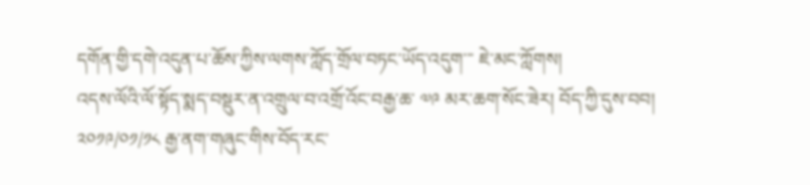དགོན་གྱི་དགེ་འདུན་པ་ཆོས་ཀྱིས་ལགས་ཀློད་གྲོལ་བཏང་ཡོད་འདུག་་་ ཇེ་མང་ཀློགས།
འདས་ལོའི་ལོ་སྟོད་སྨད་བསྡུར་ན་འགྲུལ་བ་འགྲོ་འོང་བརྒྱ་ཆ་ ༧༩ མར་ཆག་སོང་ཟེར། བོད་ཀྱི་དུས་བབ། ༢༠༡༩/༠༡/༡༨ རྒྱ་ནག་གཞུང་གིས་བོད་རང་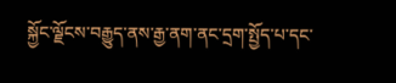སྐྱོང་ལྗོངས་བརྒྱུད་ནས་རྒྱ་ནག་ནང་དྲག་སྤྱོད་པ་དང་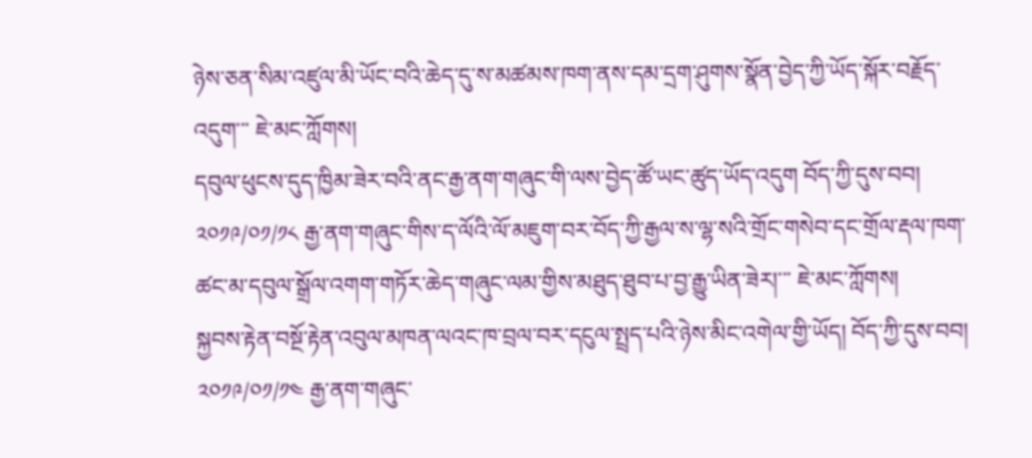ཉེས་ཅན་སིམ་འཛུལ་མི་ཡོང་བའི་ཆེད་དུ་ས་མཚམས་ཁག་ནས་དམ་དྲག་ཤུགས་སྣོན་བྱེད་ཀྱི་ཡོད་སྐོར་བརྗོད་འདུག་་་ ཇེ་མང་ཀློགས།
དབུལ་ཕུངས་དུད་ཁྱིམ་ཟེར་བའི་ནང་རྒྱ་ནག་གཞུང་གི་ལས་བྱེད་ཚོ་ཡང་ཚུད་ཡོད་འདུག བོད་ཀྱི་དུས་བབ། ༢༠༡༩/༠༡/༡༨ རྒྱ་ནག་གཞུང་གིས་ད་ལོའི་ལོ་མཇུག་བར་བོད་ཀྱི་རྒྱལ་ས་ལྷ་སའི་གྲོང་གསེབ་དང་གྲོལ་རྡལ་ཁག་ཚང་མ་དབུལ་སྒྲོལ་འགག་གཏོར་ཆེད་གཞུང་ལམ་གྱིས་མཐུད་ཐུབ་པ་བྱ་རྒྱུ་ཡིན་ཟེར།་་་ ཇེ་མང་ཀློགས།
སྐྱབས་རྟེན་བསྔོ་རྟེན་འབུལ་མཁན་ལའང་ཁ་བྲལ་བར་དངུལ་སྤྲད་པའི་ཉེས་མིང་འགེལ་གྱི་ཡོད། བོད་ཀྱི་དུས་བབ། ༢༠༡༩/༠༡/༡༤ རྒྱ་ནག་གཞུང་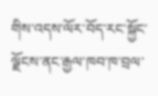གིས་འདས་ལོར་བོད་རང་སྐྱོང་ལྗོངས་ནང་རྒྱལ་ཁབ་ཁ་བྲལ་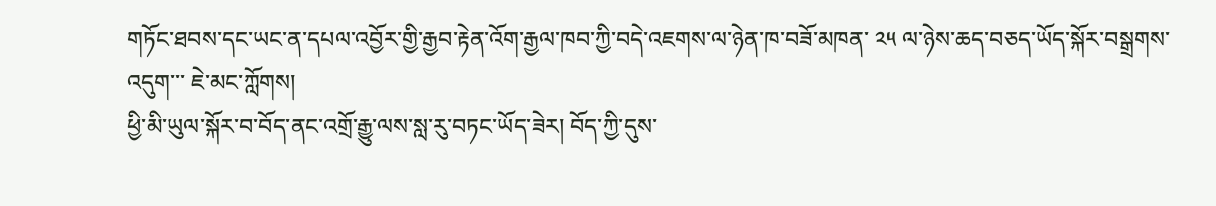གཏོང་ཐབས་དང་ཡང་ན་དཔལ་འབྱོར་གྱི་རྒྱབ་རྟེན་འོག་རྒྱལ་ཁབ་ཀྱི་བདེ་འཇགས་ལ་ཉེན་ཁ་བཟོ་མཁན་ ༢༥ ལ་ཉེས་ཆད་བཅད་ཡོད་སྐོར་བསྒྲགས་འདུག་་་ ཇེ་མང་ཀློགས།
ཕྱི་མི་ཡུལ་སྐོར་བ་བོད་ནང་འགྲོ་རྒྱུ་ལས་སླ་རུ་བཏང་ཡོད་ཟེར། བོད་ཀྱི་དུས་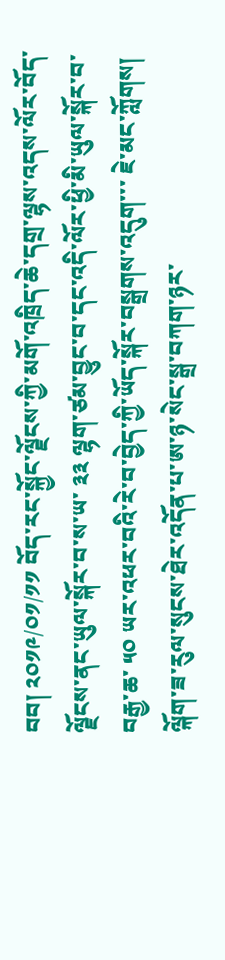བབ། ༢༠༡༩/༠༡/༡༡ བོད་རང་སྐྱོང་ལྗོངས་ཀྱི་མགོ་འཁྲིད་ཆེ་དགྲ་ལྷས་འདས་ལོར་བོད་ལྗོངས་ནང་ཡུལ་སྐོར་བ་ས་ཡ་ ༣༣ ལྷག་ཙམ་བྱུང་བ་དང་འདི་ལོར་ཕྱི་མི་ཡུལ་སྐོར་བ་བརྒྱ་ཆ་ ༥༠ ཡར་འཕར་བའི་རེ་བ་བྱེད་ཀྱི་ཡོད་སྐོར་བསྒྲགས་འདུག་་་ ཇེ་མང་ཀློགས།
ལྐོག་ཟ་རུལ་སུངས་ཐེར་འདོན་པ་ཨ་ཉ་སེང་སྒྲ་བཀག་ཉར་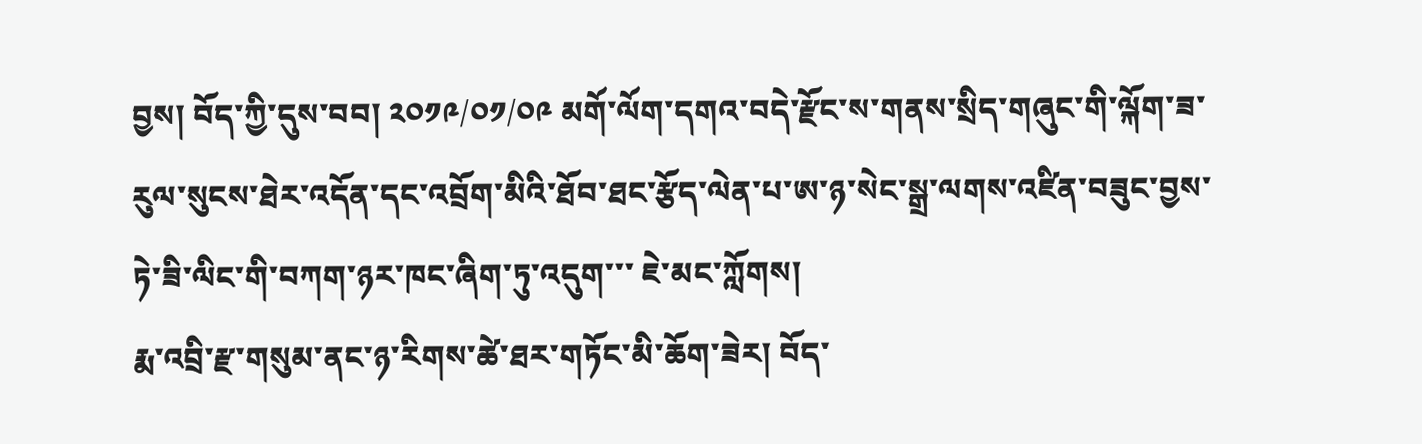བྱས། བོད་ཀྱི་དུས་བབ། ༢༠༡༩/༠༡/༠༩ མགོ་ལོག་དགའ་བདེ་རྫོང་ས་གནས་སྲིད་གཞུང་གི་ལྐོག་ཟ་རུལ་སུངས་ཐེར་འདོན་དང་འབྲོག་མིའི་ཐོབ་ཐང་རྩོད་ལེན་པ་ཨ་ཉ་སེང་སྒྲ་ལགས་འཛིན་བཟུང་བྱས་ཏེ་ཟི་ལིང་གི་བཀག་ཉར་ཁང་ཞིག་ཏུ་འདུག་་་ ཇེ་མང་ཀློགས།
རྨ་འབྲི་རྫ་གསུམ་ནང་ཉ་རིགས་ཚེ་ཐར་གཏོང་མི་ཆོག་ཟེར། བོད་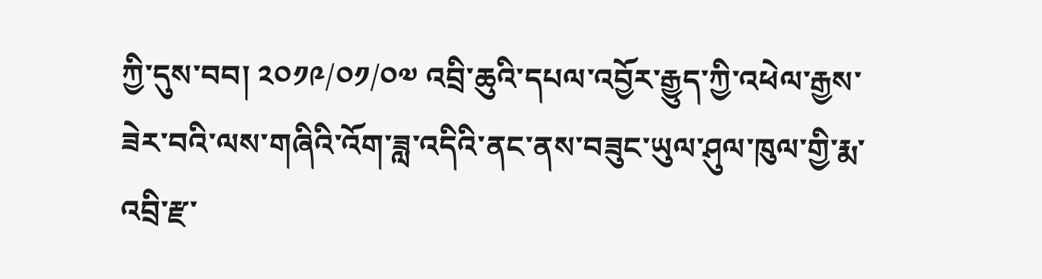ཀྱི་དུས་བབ། ༢༠༡༩/༠༡/༠༧ འབྲི་ཆུའི་དཔལ་འབྱོར་རྒྱུད་ཀྱི་འཕེལ་རྒྱས་ཟེར་བའི་ལས་གཞིའི་འོག་ཟླ་འདིའི་ནང་ནས་བཟུང་ཡུལ་ཤུལ་ཁུལ་གྱི་རྨ་འབྲི་རྫ་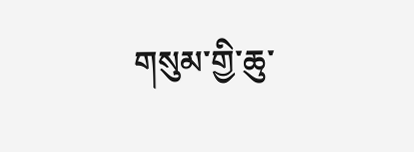གསུམ་གྱི་ཆུ་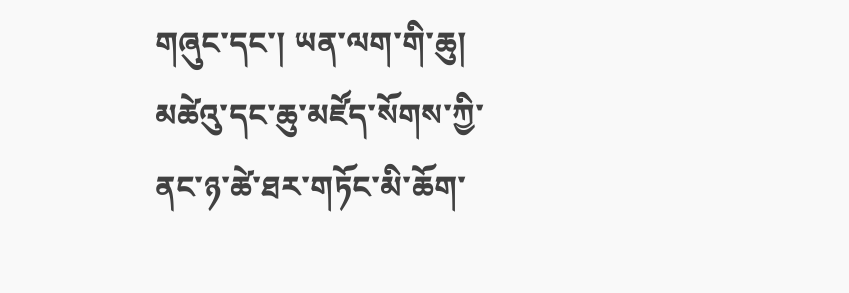གཞུང་དང་། ཡན་ལག་གི་ཆུ། མཚེའུ་དང་ཆུ་མཛོད་སོགས་ཀྱི་ནང་ཉ་ཚེ་ཐར་གཏོང་མི་ཆོག་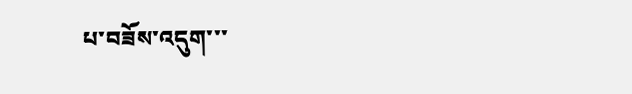པ་བཟོས་འདུག་་་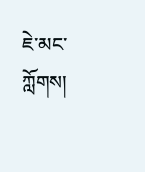ཇེ་མང་ཀློགས།